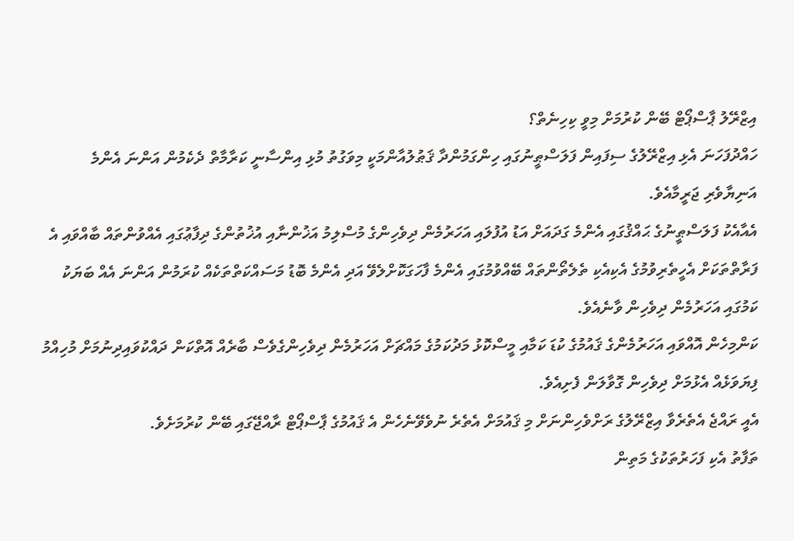އިޒްރޭލު ޕާސްޕޯޓް ބޭން ކުރުމަށް މިވީ ކިހިނެތް؟
ހައްދުފަހަނަ އެޅި އިޒްރޭލުގެ ސިފައިން ފަލަސްޠީނުގައި ހިންގަމުންދާ ޤަޠުލުއާންމަކީ މިވަގުތު މުޅި އިންސާނީ ކަރާމާތް ދެކެމުން އަންނަ އެންމެ އަނިޔާވެރި ޖަރީމާއެވެ.
އެއާއެކު ފަލަސްޠީނުގެ ޙައްޤުގައި އެންމެ ގަދައަށް އަޑު އުފުލައި އަހަރުމެން ދިވެހިންގެ މުސްލިމު އަޚުންނާއި އުޚުތުންގެ ދިފާޢުގައި އެއްވުންތައް ބާއްވައި އެ ފަރާތްތަކަށް އެހީތެރިވުމުގެ އެކިއެކި ތެލެތޯންތައް ބޭއްވުމުގައި އެންމެ ފާހަގަކޮށްލެވޭ އަދި އެންމެ ބޮޑު މަސައްކަތްތަކެއް ކުރަމުން އަންނަ އެއް ބަޔަކު ކަމުގައި އަހަރުމެން ދިވެހިން ވާނެއެވެ.
ކަންމިހެން އޮއްވައި އަހަރުމެންގެ ޤައުމުގެ ކުޑަ ކަމާއި މީސްކޮޅު މަދުކަމުގެ މައްޗަށް އަހަރުމެން ދިވެހިންގެވެސް ބާރެއް އޮތްކަން ދައްކުވައިދިނުމަށް މުހިއްމު ފިޔަވަޅެއް އެޅުމަށް ދިވެހިން ގޮވާލަން ފެށިއެވެ.
އެއީ ރައްޖެ އެތެރެވާ އިޒްރޭލުގެ ރަށްވެހިންނަށް މި ޤައުމަށް އެތެރެ ނުވެވޭނެހެން އެ ޤައުމުގެ ޕާސްޕޯޓް ރާއްޖޭގައި ބޭން ކުރުމަށެވެ.
ތަފާތު އެކި ފަހަރުތަކުގެ މަތިން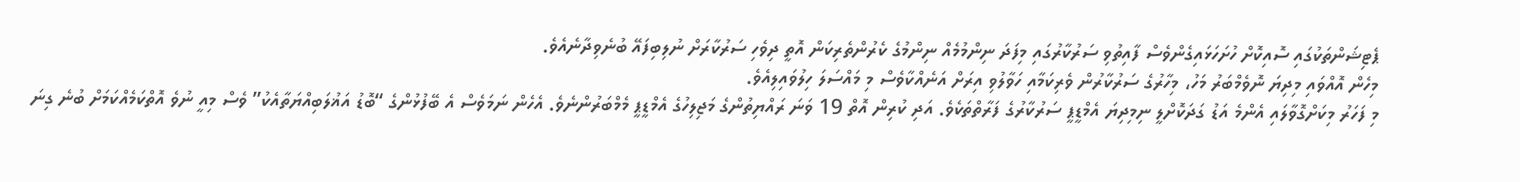ޕެޓިޝަންތަކުގައި ސޮއިކޮށް ހުށަހަޅައިގެންވެސް ފާއިތުވި ސަރުކާރުގައި މިފަދަ ނިންމުމެއް ނިންމުގެ ކެރުންތެރިކަން އޮތީ ދިވެހި ސަރުކާރަށް ނުލިބިފައޭ ބުނެވިދާނެއެވެ.
މިހެން އޮއްވައި މިދިޔަ ނޮވެމްބަރު މަހު، މިހާރުގެ ސަރުކާރުން ވެރިކަމާއި ހަވާލުވި އިރަށް އަނެއްކާވެސް މި މައްސަލަ ހިލުވައިލިއެވެ.
މި ފަހަރު މިކަށްގޮވާލައި އެންމެ އަޑު ގަދަކޮށްލީ ނިމިދިޔަ އެމްޑީޕީ ސަރުކާރުގެ ފަރާތްތަކެވެ. އަދި ކުރިން އޮތް 19 ވަނަ ރައްޔިތުންގެ މަޖިލިހުގެ އެމްޑީޕީ މެމްބަރުންނެވެ. އެހެން ނަމަވެސް އެ ބޭފުޅުންގެ “ބޮޑު އަޣުލަބިއްޔަތާއެކު” ވެސް މިއީ ނުވެ އޮތްކަމެއްކަމަށް ބުނެ ގިނަ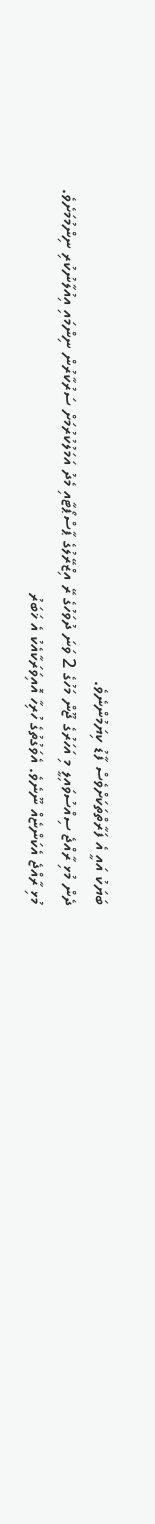ބަޔަކު އައީ އެ ފަރާތްތަކަށްވެސް ފާޑު ކިޔަމުންނެވެ.
ދެން މުޅި ރާއްޖެ ސިއްސުވައިލީ މި އަހަރުގެ ޖޫން މަހުގެ 2 ވަނަ ދުވަހުގެ ރޭ އިޒްރޭލުގެ ޕާސްޕޯޓާއި މެދު އަމަލުކުރުމަށް ސަރުކާރުން ނިންމައި އިއުލާނުކުރި ނިންމުމަށެވެ.
މުޅި ރާއްޖެ އެކަންޏެއް ނޫނެވެ. އެވަގުތުގެ ހުރިހާ އޮއިވަރަކާއެކު އެ ޚަބަރު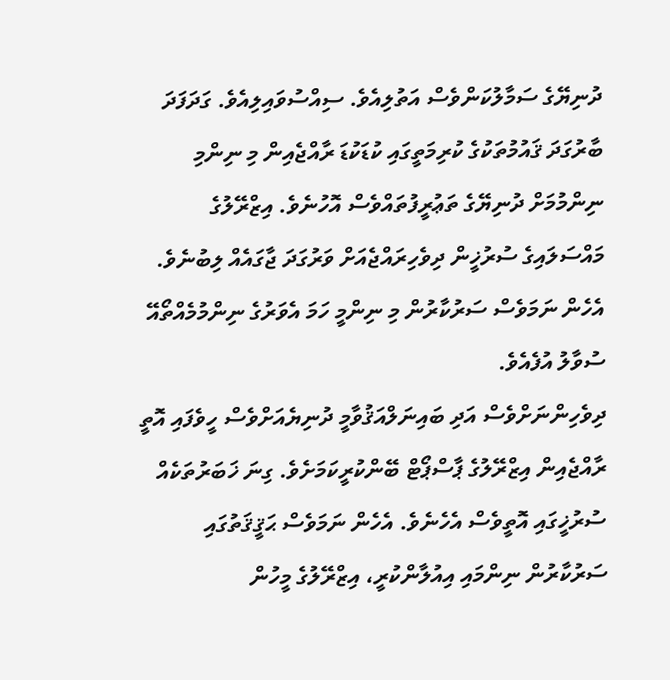ދުނިޔޭގެ ސަމާލުކަންވެސް އަތުލިއެވެ. ސިއްސުވައިލިއެވެ. ގަދަފަދަ ބާރުގަދަ ޤައުމުތަކުގެ ކުރިމަތީގައި ކުޑަކުޑަ ރާއްޖެއިން މި ނިންމި ނިންމުމަށް ދުނިޔޭގެ ތަޢުރީފުތައްވެސް އޮހުނެވެ. އިޒްރޭލުގެ މައްސަލައިގެ ސުރުޚީން ދިވެހިރައްޖެއަށް ވަރުގަދަ ޖާގައެއް ލިބުނެވެ. އެހެން ނަމަވެސް ސަރުކާރުން މި ނިންމީ ހަމަ އެވަރުގެ ނިންމުމެއްތޯއޭ ސުވާލު އުފެއެވެ.
ދިވެހިންނަށްވެސް އަދި ބައިނަލްއަޤުވާމީ ދުނިޔެއަށްވެސް ހީވެފައި އޮތީ ރާއްޖެއިން އިޒްރޭލުގެ ޕާސްޕޯޓް ބޭންކުރީކަމަށެވެ. ގިނަ ޚަބަރުތަކެއް ސުރުޚީގައި އޮތީވެސް އެހެނެވެ. އެހެން ނަމަވެސް ޙަޤީޤަތުގައި ސަރުކާރުން ނިންމައި އިއުލާންކުރީ، އިޒްރޭލުގެ މީހުން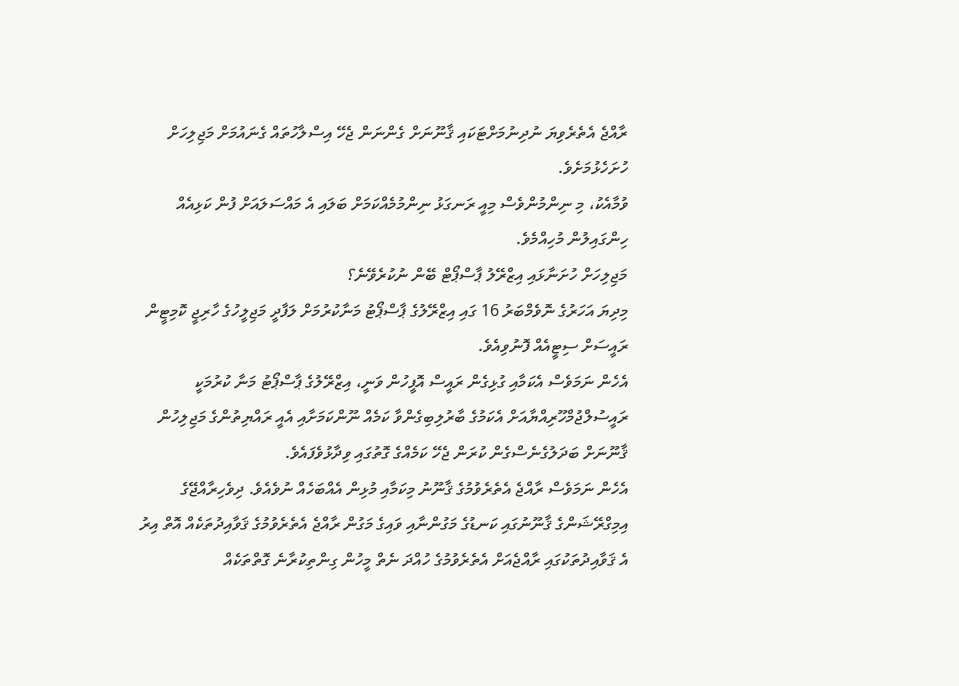ރާއްޖެ އެތެރެވިޔަ ނުދިނުމަށްޓަކައި ޤާނޫނަށް ގެންނަން ޖެހޭ އިސްލާހުތައް ގެނައުމަށް މަޖިލިހަށް ހުށަހެޅުމަށެވެ.
ވުމާއެކު، މި ނިންމުންވެސް މިއީ ރަނގަޅު ނިންމުމެއްކަމަށް ބަލައި އެ މައްސަލައަށް ފުން ކަޅިއެއް ހިންގައިލުން މުހިއްމެވެ.
މަޖިލިހަށް ހުށަނާޅައި އިޒްރޭލު ޕާސްޕޯޓް ބޭން ނުކުރެވޭނެ؟
މިދިޔަ އަހަރުގެ ނޮވެމްބަރު 16 ގައި އިޒްރޭލުގެ ޕާސްޕޯޓު މަނާކުރުމަށް ލަފާދީ މަޖިލީހުގެ ހާރިޖީ ކޮމިޓީން ރައީސަށް ސިޓީއެއް ފޮނުވިއެވެ.
އެހެން ނަމަވެސް އެކަމާއި ގުޅިގެން ރައީސް އޮފީހުން ވަނީ، އިޒްރޭލުގެ ޕާސްޕޯޓު މަނާ ކުރުމަކީ ރައީސުލްޖުމްހޫރިއްޔާއަށް އެކަމުގެ ބާރުލިބިގެންވާ ކަމެއް ނޫންކަމަށާއި އެއީ ރައްޔިތުންގެ މަޖިލިހުން ޤާނޫނަށް ބަދަލުގެނެސްގެން ކުރަން ޖެހޭ ކަމެއްގެ ގޮތުގައި ވިދާޅުވެފައެވެ.
އެހެން ނަމަވެސް ރާއްޖެ އެތެރެވުމުގެ ޤާނޫނު މިކަމާއި މުޅިން އެއްބަހެއް ނުވެއެވެ. ދިވެހިރާއްޖޭގެ އިމިގްރޭޝަންގެ ޤާނޫނުގައި ކަނޑުގެ މަގުންނާއި ވައިގެ މަގުން ރާއްޖެ އެތެރެވުމުގެ ޤަވާއިދުތަކެއް އޮތް އިރު އެ ޤަވާއިދުތަކުގައި ރާއްޖެއަށް އެތެރެވުމުގެ ހުއްދަ ނެތް މީހުން ގިންތިކުރާނެ ގޮތްތަކެއް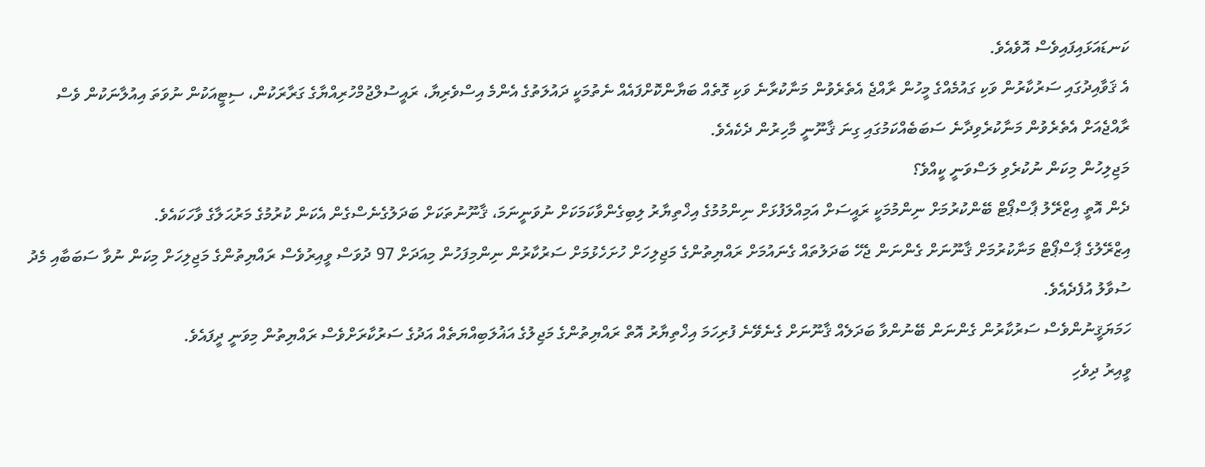ކަނޑައަޅައިފައިވެސް އޮވެއެވެ.
އެ ޤަވާއިދުގައި ސަރުކާރުން ވަކި ގައުމެއްގެ މީހުން ރާއްޖެ އެތެރެވުން މަނާކުރާނެ ވަކި ގޮތެއް ބަޔާންކޮށްފައެއް ނެތުމަކީ ދައުލަތުގެ އެންމެ އިސްވެރިޔާ، ރައީސުލްޖުމްހުރިއްޔާގެ ގަރާރަކުން، ސިޓީއަކުން ނުވަތަ އިއުލާނަކުން ވެސް ރާއްޖެއަށް އެތެރެވުން މަނާކުރެވިދާނެ ސަބަބެއްކަމުގައި ގިނަ ޤާނޫނީ މާހިރުން ދެކެއެވެ.
މަޖިލިހުން މިކަން ނުކުރެވި ލަސްވަނީ ކީއްވެ؟
ދެން އޮތީ އިޒްރޭލު ޕާސްޕޯޓް ބޭންކުރުމަށް ނިންމުމަކީ ރައީސަށް އަމިއްލަފުޅަށް ނިންމުމުގެ އިޚްތިޔާރު ލިބިގެންވާކަމަކަށް ނުވަނީނަމަ، ޤާނޫނުތަކަށް ބަދަލުގެނެސްގެން އެކަން ކުރުމުގެ މަރުޙަލާގެ ވާހަކައެވެ.
އިޒްރޭލުގެ ޕާސްޕޯޓް މަނާކުރުމަށް ޤާނޫނަށް ގެންނަން ޖެހޭ ބަދަލުތައް ގެނައުމަށް ރައްޔިތުންގެ މަޖިލިހަށް ހުށަހެޅުމަށް ސަރުކާރުން ނިންމިފަހުން މިއަދަށް 97 ދުވަސް ވީއިރުވެސް ރައްޔިތުންގެ މަޖިލިހަށް މިކަން ނުވާ ސަބަބާއި މެދު ސުވާލު އުފެދެއެވެ.
ހަމަޔަޤީނުންވެސް ސަރުކާރުން ގެންނަން ބޭނުންވާ ބަދަލެއް ޤާނޫނަށް ގެނެވޭނެ ފުރިހަމަ އިޚްތިޔާރު އޮތް ރައްޔިތުންގެ މަޖިލުގެ އަޣުލަބިއްޔަތެއް އަދުގެ ސަރުކާރަށްވެސް ރައްޔިތުން މިވަނީ ދީފައެވެ.
ވީއިރު ދިވެހި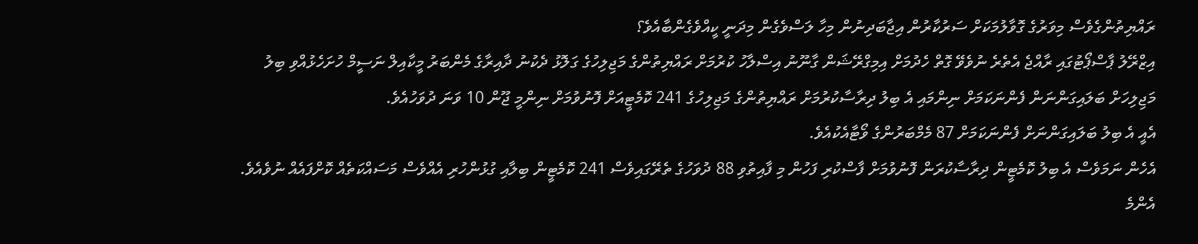ރައްޔިތުންގެވެސް މިވަރުގެ ގޮވާލުމަކަށް ސަރުކާރުން އިޖާބަދިނުން މިހާ ލަސްވެގެން މިދަނީ ކީއްވެގެންބާއެވެ؟
އިޒްރޭލު ޕާސްޕޯޓުގައި ރާއްޖެ އެތެރެ ނުވެވޭ ގޮތް ހެދުމަށް އިމިގްރޭޝަން ގާނޫނު އިސްލާހު ކުރުމަށް ރައްޔިތުންގެ މަޖިލިހުގެ ގަލޮޅު ދެކުނު ދާއިރާގެ މެންބަރު މީކާއިލް ނަސީމް ހުށަހެޅުއްވި ބިލު މަޖިލިހަށް ބަލައިގަންނަން ފެންނަކަމަށް ނިންމައި އެ ބިލު ދިރާސާކުރުމަށް ރައްޔިތުންގެ މަޖިލިހުގެ 241 ކޮމެޓީއަށް ފޮނުވުމަށް ނިންމީ ޖޫން 10 ވަނަ ދުވަހުއެވެ.
އެއީ އެ ބިލު ބަލައިގަންނަށް ފެންނަކަމަށް 87 މެމްބަރުންގެ ވޯޓާއެކުއެވެ.
އެހެން ނަމަވެސް އެ ބިލު ކޮމެޓީން ދިރާސާކުރަން ފޮނުވުމަށް ފާސްކުރި ފަހުން މި ފާއިތުވި 88 ދުވަހުގެ ތެރޭގައިވެސް 241 ކޮމެޓީން ބިލާއި ގުޅުންހުރި އެއްވެސް މަސައްކަތެއް ކޮށްފައެއް ނުވެއެވެ.
އެންމެ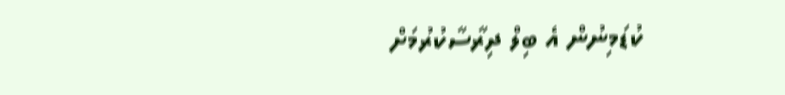ކުޑަމިނުން އެ ބިލް ދިރާސާކުރުމަށް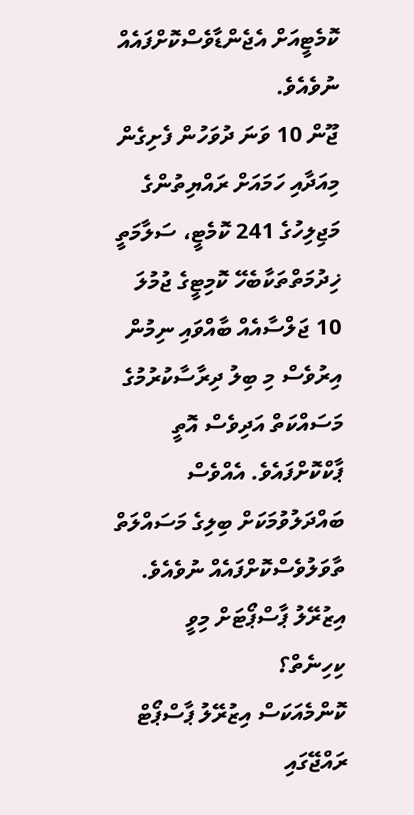ކޮމެޓީއަށް އެޖެންޑާވެސްކޮށްފައެއް ނުވެއެވެ.
ޖޫން 10 ވަނަ ދުވަހުން ފެށިގެން މިއަދާއި ހަމައަށް ރައްޔިތުންގެ މަޖިލިހުގެ 241 ކޮމެޓީ، ސަލާމަތީ ޚިދުމަތްތަކާބެހޭ ކޮމިޓީގެ ޖުމުލަ 10 ޖަލްސާއެއް ބާއްވައި ނިމުން އިރުވެސް މި ބިލު ދިރާސާކުރުމުގެ މަސައްކަތް އަދިވެސް އޮތީ ޕާކްކޮށްފައެވެ. އެއްވެސް ބައްދަލުވުމަކަށް ބިލިގެ މަސައްލަތް ތާވަލުވެސްކޮށްފައެއް ނުވެއެވެ.
އިޒުރޭލު ޕާސްޕޯޓަށް މިވީ ކިހިނެތް؟
ކޮންމެއަކަސް އިޒުރޭލު ޕާސްޕޯޓް ރައްޖޭގައި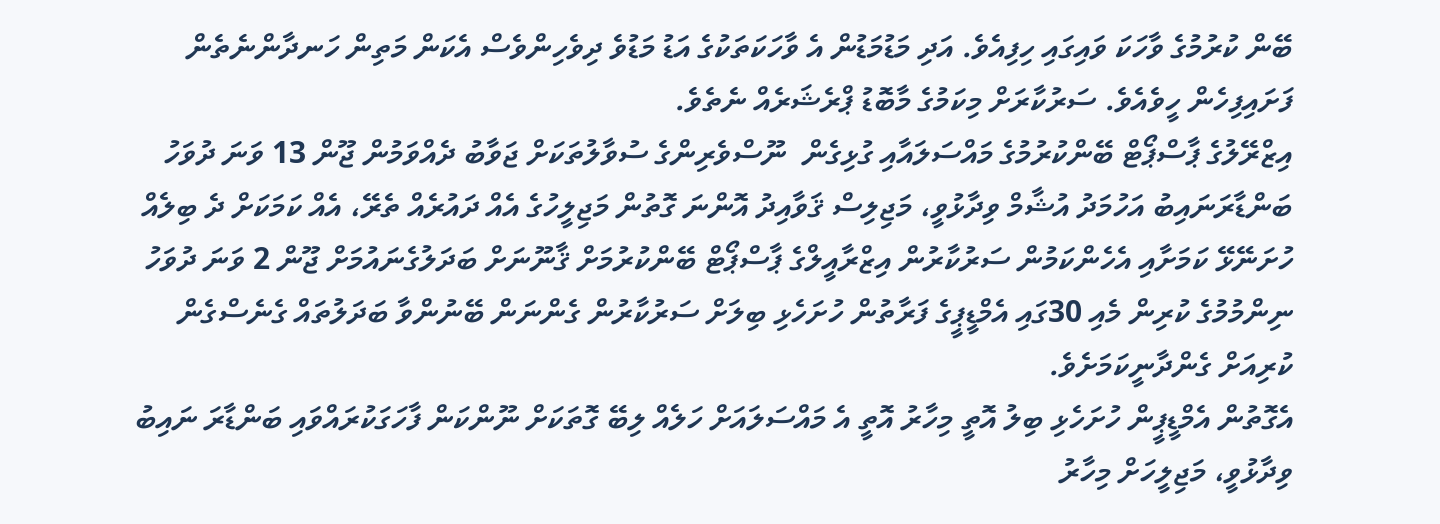ބޭން ކުރުމުގެ ވާހަކަ ވައިގައި ހިފިއެވެ. އަދި މަޑުމަޑުން އެ ވާހަކަތަކުގެ އަޑު މަޑުވެ ދިވެހިންވެސް އެކަން މަތިން ހަނދާންނެތެން ފަށައިފިހެން ހީވެއެވެ. ސަރުކާރަށް މިކަމުގެ މާބޮޑު ޕްރެޝަރެއް ނެތެވެ.
އިޒްރޭލުގެ ޕާސްޕޯޓް ބޭންކުރުމުގެ މައްސަލައާއި ގުޅިގެން  ނޫސްވެރިންގެ ސުވާލުތަކަށް ޖަވާބު ދެއްވަމުން ޖޫން 13 ވަނަ ދުވަހު ބަންޑާރަނައިބު އަހުމަދު އުޝާމް ވިދާޅުވީ، މަޖިލިސް ޤަވާއިދު އޮންނަ ގޮތުން މަޖިލީހުގެ އެއް ދައުރެއް ތެރޭ، އެއް ކަމަކަށް ދެ ބިލެއް ހުށަނޭޅޭ ކަމަށާއި އެހެންކަމުން ސަރުކާރުން އިޒްރާއީލްގެ ޕާސްޕޯޓް ބޭންކުރުމަށް ޤާނޫނަށް ބަދަލުގެނައުމަށް ޖޫން 2 ވަނަ ދުވަހު ނިންމުމުގެ ކުރިން މެއި 30ގައި އެމްޑީޕީގެ ފަރާތުން ހުށަހެޅި ބިލަށް ސަރުކާރުން ގެންނަން ބޭނުންވާ ބަދަލުތައް ގެނެސްގެން ކުރިއަށް ގެންދާނީކަމަށެވެ.
އެގޮތުން އެމްޑީޕީން ހުށަހެޅި ބިލު އޮތީ މިހާރު އޮތީ އެ މައްސަލައަށް ހަލެއް ލިބޭ ގޮތަކަށް ނޫންކަން ފާހަގަކުރައްވައި ބަންޑާރަ ނައިބު ވިދާޅުވީ، މަޖިލީހަށް މިހާރު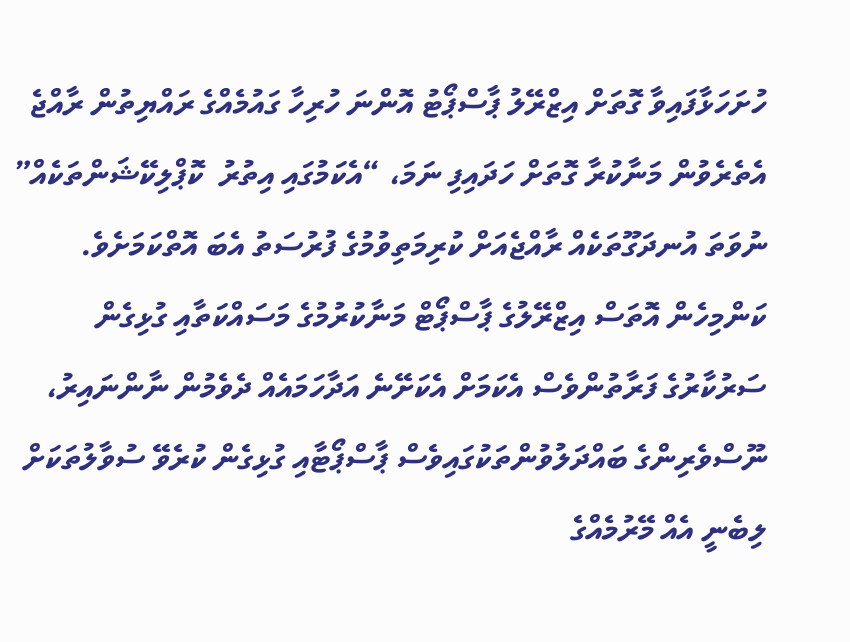ހުށަހަޅާފައިވާ ގޮތަށް އިޒްރޭލު ޕާސްޕޯޓު އޮންނަ ހުރިހާ ގައުމެއްގެ ރައްޔިތުން ރާއްޖެ އެތެރެވުން މަނާކުރާ ގޮތަށް ހަދައިފި ނަމަ، “އެކަމުގައި އިތުރު  ކޮޕްލިކޭޝަންތަކެއް” ނުވަތަ އުނދަގޫތަކެއް ރާއްޖެއަށް ކުރިމަތިވުމުގެ ފުރުސަތު އެބަ އޮތްކަމަށެވެ.
ކަންމިހެން އޮތަސް އިޒްރޭލުގެ ޕާސްޕޯޓް މަނާކުރުމުގެ މަސައްކަތާއި ގުޅިގެން ސަރުކާރުގެ ފަރާތުންވެސް އެކަމަށް އެކަށޭނެ އަދާހަމައެއް ދެވެމުން ނާންނައިރު، ނޫސްވެރިންގެ ބައްދަލުވުންތަކުގައިވެސް ޕާސްޕޯޓާއި ގުޅިގެން ކުރެވޭ ސުވާލުތަކަށް ލިބެނީ އެއް މޭރުމެއްގެ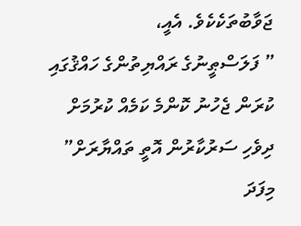ޖަވާބުތަކެކެވެ. އެއީ،
” ފަލަސްޠީނުގެ ރައްޔިތުންގެ ހައްޤުގައި ކުރަން ޖެހުނު ކޮންމެ ކަމެއް ކުރުމަށް ދިވެހި ސަރުކާރުން އޮތީ ތައްޔާރަށް” މިފަދަ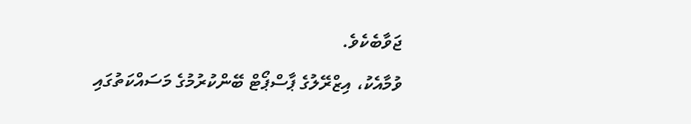ޖަވާބެކެވެ.
ވުމާއެކު، އިޒްރޭލުގެ ޕާސްޕޯޓް ބޭންކުރުމުގެ މަސައްކަތުގައި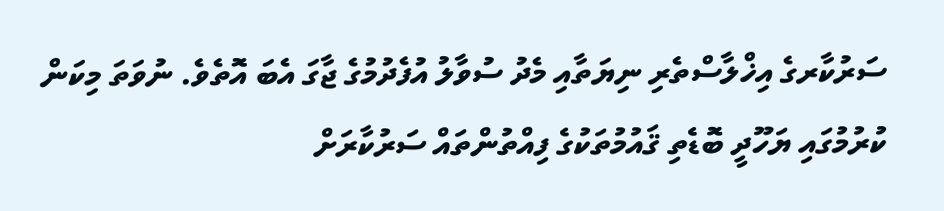ސަރުކާރގެ އިޚްލާސްތެރި ނިޔަތާއި މެދު ސުވާލު އުފެދުމުގެ ޖާގަ އެބަ އޮތެވެ. ނުވަތަ މިކަން ކުރުމުގައި ޔަހޫދީ ބޮޑެތި ޤައުމުތަކުގެ ފިއްތުންތައް ސަރުކާރަށް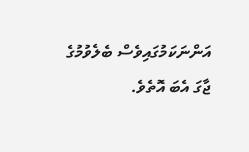އަންނަކަމުގައިވެސް ބެލެވުމުގެ ޖާގަ އެބަ އޮތެވެ.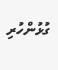ގުޅުންހުރި